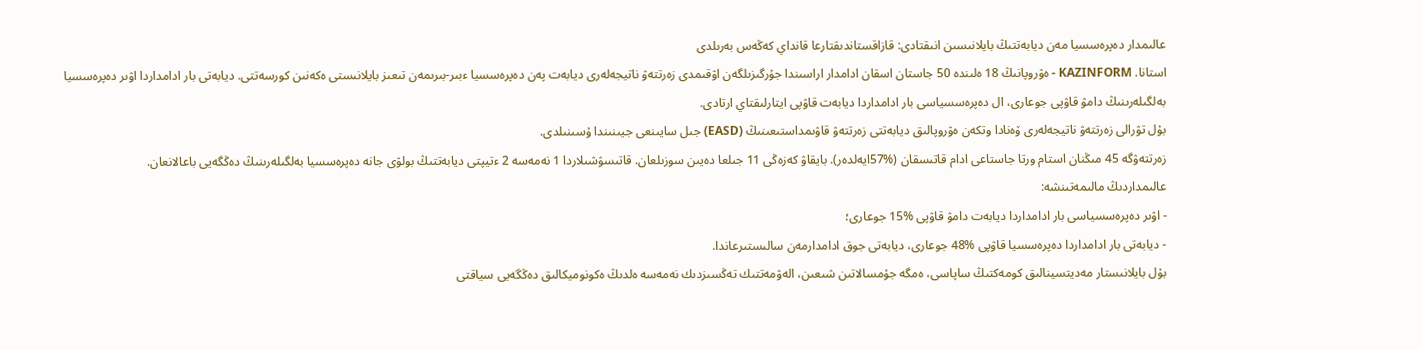عالىمدار دەپرەسسيا مەن ديابەتتىڭ بايلانىسىن انىقتادى: قازاقستاندىقتارعا قانداي كەڭەس بەرىلدى
استانا. KAZINFORM - ەۋروپانىڭ 18 ەلىندە 50 جاستان اسقان ادامدار اراسىندا جۇرگىزىلگەن اۋقىمدى زەرتتەۋ ناتيجەلەرى ديابەت پەن دەپرەسسيا ءبىر-بىرىمەن تىعىز بايلانىستى ەكەنىن كورسەتتى. ديابەتى بار ادامداردا اۋىر دەپرەسسيا بەلگىلەرىنىڭ دامۋ قاۋپى جوعارى، ال دەپرەسسياسى بار ادامداردا ديابەت قاۋپى ايتارلىقتاي ارتادى.
بۇل تۋرالى زەرتتەۋ ناتيجەلەرى ۆەنادا وتكەن ەۋروپالىق ديابەتتى زەرتتەۋ قاۋىمداستىعىنىڭ (EASD) جىل سايىنعى جيىنىندا ۇسىنىلدى.
زەرتتەۋگە 45 مىڭنان استام ورتا جاستاعى ادام قاتىسقان (%57ايەلدەر). بايقاۋ كەزەڭى 11 جىلعا دەيىن سوزىلعان. قاتىسۋشىلاردا 1 نەمەسە 2 ءتيپتى ديابەتتىڭ بولۋى جانە دەپرەسسيا بەلگىلەرىنىڭ دەڭگەيى باعالانعان.
عالىمداردىڭ مالىمەتىنشە:
- اۋىر دەپرەسسياسى بار ادامداردا ديابەت دامۋ قاۋپى %15 جوعارى؛
- ديابەتى بار ادامداردا دەپرەسسيا قاۋپى %48 جوعارى، ديابەتى جوق ادامدارمەن سالىستىرعاندا.
بۇل بايلانىستار مەديتسينالىق كومەكتىڭ ساپاسى، ەمگە جۇمسالاتىن شىعىن، الەۋمەتتىك تەڭسىزدىك نەمەسە ەلدىڭ ەكونوميكالىق دەڭگەيى سياقتى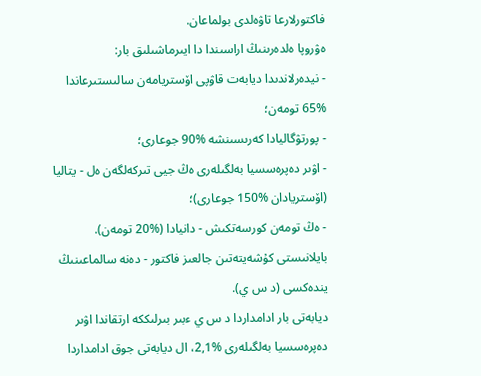فاكتورلارعا تاۋەلدى بولماعان.
ەۋروپا ەلدەرىنىڭ اراسىندا دا ايىرماشىلىق بار:
- نيدەرلاندىدا ديابەت قاۋپى اۆستريامەن سالىستىرعاندا %65 تومەن؛
- پورتۋگاليادا كەرىسىنشە %90 جوعارى؛
- اۋىر دەپرەسسيا بەلگىلەرى ەڭ جيى تىركەلگەن ەل - يتاليا (اۆستريادان %150 جوعارى)؛
- ەڭ تومەن كورسەتكىش - دانيادا (%20 تومەن).
بايلانىستى كۇشەيتەتىن جالعىز فاكتور - دەنە سالماعىنىڭ يندەكسى (د س ي).
ديابەتى بار ادامداردا د س ي ءبىر بىرلىككە ارتقاندا اۋىر دەپرەسسيا بەلگىلەرى %2,1، ال ديابەتى جوق ادامداردا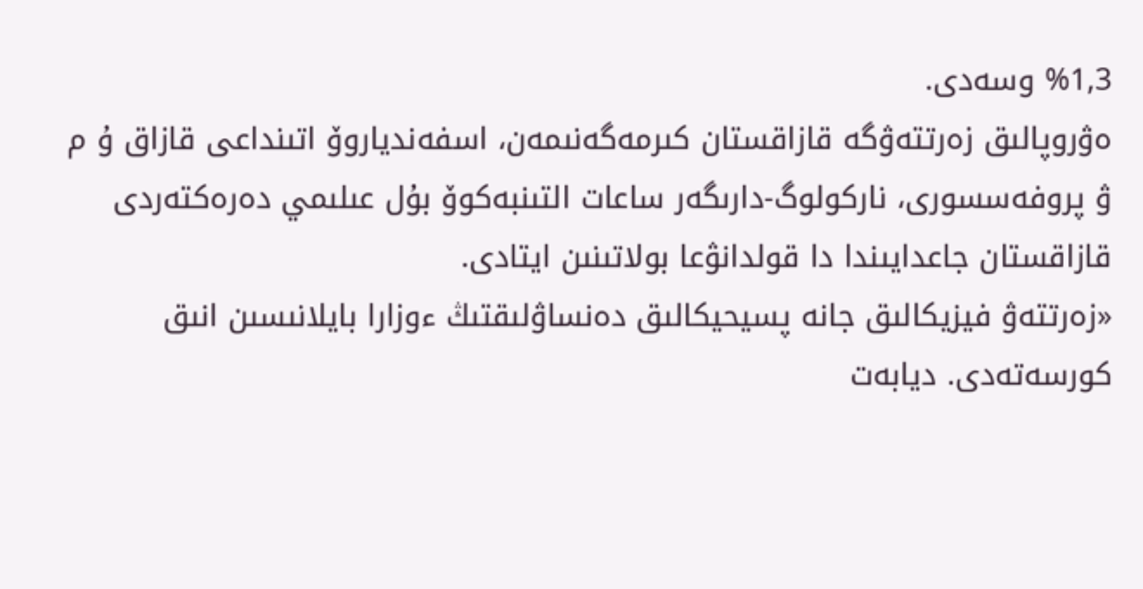%1,3 وسەدى.
ەۋروپالىق زەرتتەۋگە قازاقستان كىرمەگەنىمەن، اسفەندياروۆ اتىنداعى قازاق ۇ م ۋ پروفەسسورى، ناركولوگ-دارىگەر ساعات التىنبەكوۆ بۇل عىلىمي دەرەكتەردى قازاقستان جاعدايىندا دا قولدانۋعا بولاتىنىن ايتادى.
«زەرتتەۋ فيزيكالىق جانە پسيحيكالىق دەنساۋلىقتىڭ ءوزارا بايلانىسىن انىق كورسەتەدى. ديابەت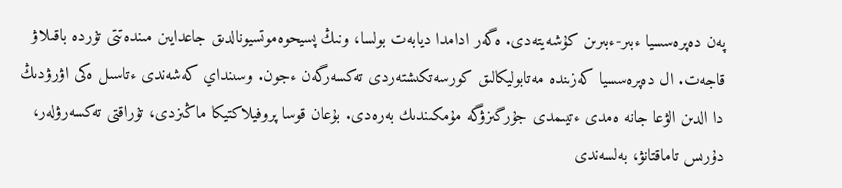پەن دەپرەسسيا ءبىر-ءبىرىن كۇشەيتەدى. ەگەر ادامدا ديابەت بولسا، ونىڭ پسيحوەموتسيونالدىق جاعدايىن مىندەتتى تۇردە باقىلاۋ قاجەت. ال دەپرەسسيا كەزىندە مەتابوليكالىق كورسەتكىشتەردى تەكسەرگەن ءجون. وسىنداي كەشەندى ءتاسىل ەكى اۋرۋدىڭ دا الدىن الۋعا جانە ەمدى ءتيىمدى جۇرگىزۋگە مۇمكىندىك بەرەدى. بۇعان قوسا پروفيلاكتيكا ماڭىزدى، تۇراقتى تەكسەرۋلەر، دۇرىس تاماقتانۋ، بەلسەندى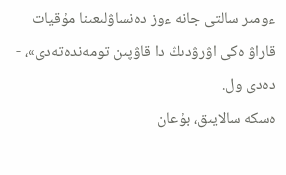ءومىر سالتى جانە ءوز دەنساۋلىعىنا مۇقيات قاراۋ ەكى اۋرۋدىڭ دا قاۋپىن تومەندەتەدى»، - دەدى ول.
ەسكە سالايىق، بۇعان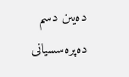دەيىن دسم دەپرەسسيانى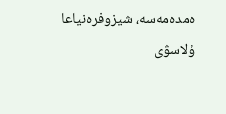ەمدەمەسە، شيزوفرەنياعا ۇلاسۋى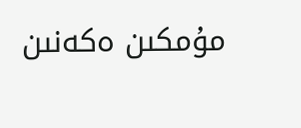مۇمكىن ەكەنىن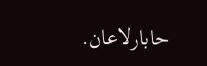حابارلاعان.